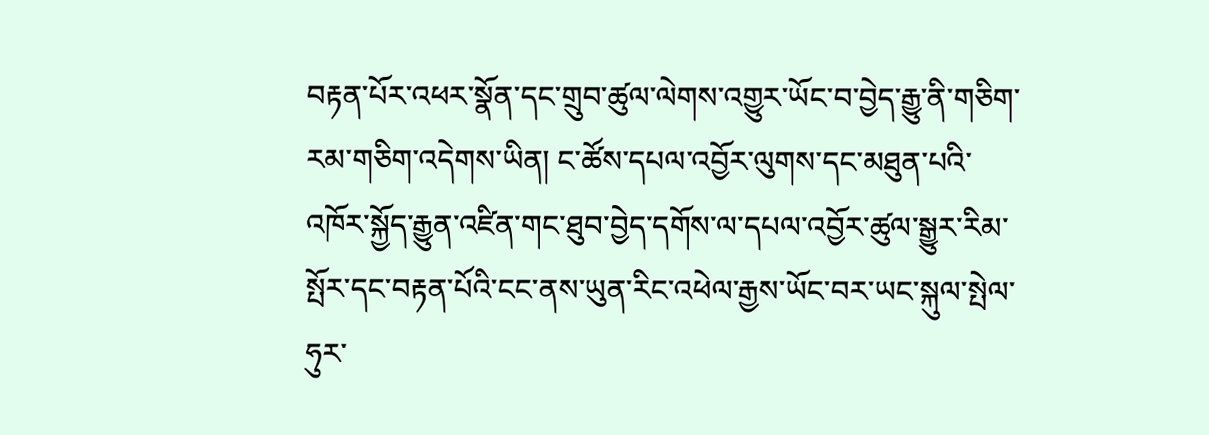བརྟན་པོར་འཕར་སྣོན་དང་གྲུབ་ཚུལ་ལེགས་འགྱུར་ཡོང་བ་བྱེད་རྒྱུ་ནི་གཅིག་རམ་གཅིག་འདེགས་ཡིན། ང་ཚོས་དཔལ་འབྱོར་ལུགས་དང་མཐུན་པའི་འཁོར་སྐྱོད་རྒྱུན་འཛིན་གང་ཐུབ་བྱེད་དགོས་ལ་དཔལ་འབྱོར་ཚུལ་སྒྱུར་རིམ་སྤོར་དང་བརྟན་པོའི་ངང་ནས་ཡུན་རིང་འཕེལ་རྒྱས་ཡོང་བར་ཡང་སྐུལ་སྤེལ་ཧུར་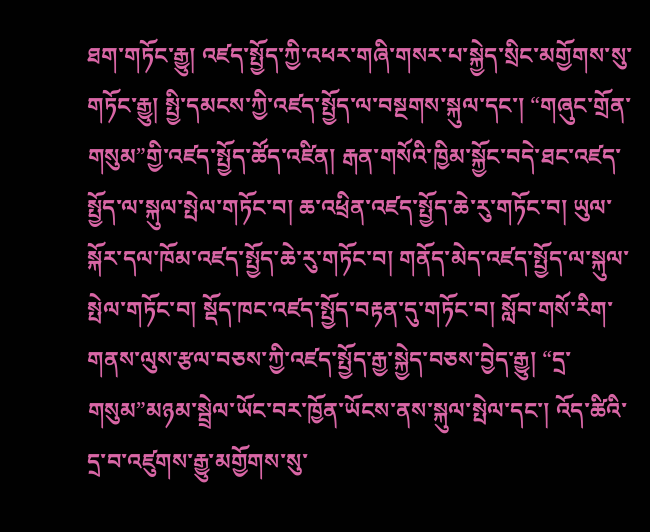ཐག་གཏོང་རྒྱུ། འཛད་སྤྱོད་ཀྱི་འཕར་གཞི་གསར་པ་སྐྱེད་སྲིང་མགྱོགས་སུ་གཏོང་རྒྱུ། སྤྱི་དམངས་ཀྱི་འཛད་སྤྱོད་ལ་བསྔགས་སྐུལ་དང་། “གཞུང་གྲོན་གསུམ”གྱི་འཛད་སྤྱོད་ཚོད་འཛིན། རྒན་གསོའི་ཁྱིམ་སྐྱོང་བདེ་ཐང་འཛད་སྤྱོད་ལ་སྐུལ་སྤེལ་གཏོང་བ། ཆ་འཕྲིན་འཛད་སྤྱོད་ཆེ་རུ་གཏོང་བ། ཡུལ་སྐོར་དལ་ཁོམ་འཛད་སྤྱོད་ཆེ་རུ་གཏོང་བ། གནོད་མེད་འཛད་སྤྱོད་ལ་སྐུལ་སྤེལ་གཏོང་བ། སྡོད་ཁང་འཛད་སྤྱོད་བརྟན་དུ་གཏོང་བ། སློབ་གསོ་རིག་གནས་ལུས་རྩལ་བཅས་ཀྱི་འཛད་སྤྱོད་རྒྱ་སྐྱེད་བཅས་བྱེད་རྒྱུ། “དྲ་གསུམ”མཉམ་སྦྲེལ་ཡོང་བར་ཁྱོན་ཡོངས་ནས་སྐུལ་སྤེལ་དང་། འོད་ཚིའི་དྲ་བ་འཛུགས་རྒྱུ་མགྱོགས་སུ་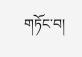གཏོང་བ།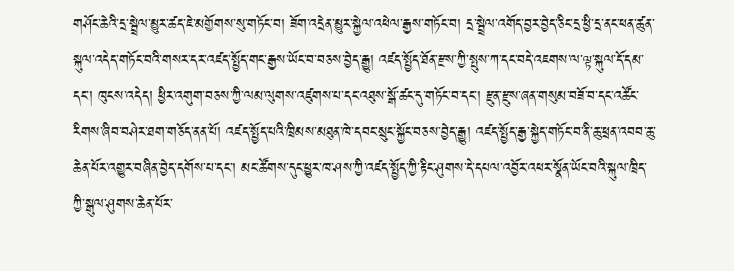གཤོང་ཆེའི་དྲ་སྦྲེལ་མྱུར་ཚད་ཇེ་མགྱོགས་སུ་གཏོང་བ། ཟོག་འདྲེན་མྱུར་སྐྱེལ་འཕེལ་རྒྱས་གཏོང་བ། དྲ་སྦྲེལ་འགོད་བྱར་བྱེད་ཅིང་དྲ་ཕྱི་དྲ་ནང་ཕན་ཚུན་སྐུལ་འདེད་གཏོང་བའི་གསར་དར་འཛད་སྤྱོད་གང་རྒྱས་ཡོང་བ་བཅས་བྱེད་རྒྱུ། འཛད་སྤྱོད་ཐོན་རྫས་ཀྱི་སྤུས་ཀ་དང་བདེ་འཇགས་ལ་ལྟ་སྐུལ་དོ་དམ་དང་། ཁུངས་འདེད། ཕྱིར་འགུག་བཅས་ཀྱི་ལམ་ལུགས་འཛུགས་པ་དང་འཐུས་སྒོ་ཚང་དུ་གཏོང་བ་དང་། རྫུན་རྫུས་ཞན་གསུམ་བཟོ་བ་དང་འཚོང་རིགས་ཞིབ་བཤེར་ཐག་གཅོད་ནན་པོ། འཛད་སྤྱོད་པའི་ཁྲིམས་མཐུན་ཁེ་དབང་སྲུང་སྐྱོང་བཅས་བྱེད་རྒྱུ། འཛད་སྤྱོད་རྒྱ་སྐྱེད་གཏོང་བ་ནི་ཆུ་ཕྲན་འབབ་ཆུ་ཆེན་པོར་འགྱུར་བཞིན་བྱེད་དགོས་པ་དང་། མང་ཚོགས་དུང་ཕྱུར་ཁ་ཤས་ཀྱི་འཛད་སྤྱོད་ཀྱི་རྟིང་ཤུགས་དེ་དཔལ་འབྱོར་འཕར་སྣོན་ཡོང་བའི་སྐུལ་ཁྲིད་ཀྱི་སྒུལ་ཤུགས་ཆེན་པོར་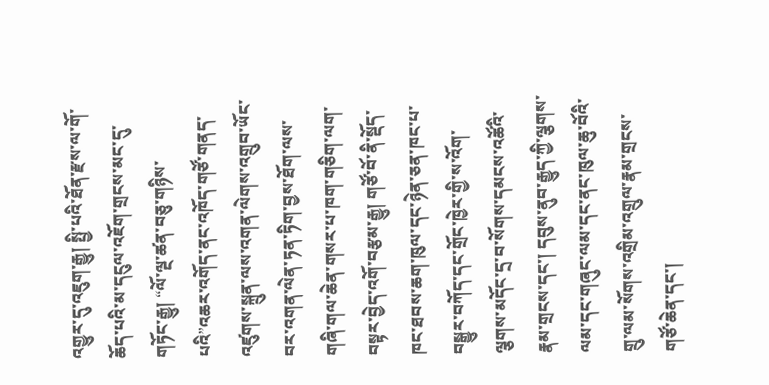འགྱུར་དུ་འཇུག་རྒྱུ། སྤྱི་པའི་ཐོན་རྫས་ལ་གོ་ཆོད་པའི་མ་དངུལ་འཇོག་གྲངས་མང་དུ་གཏོང་རྒྱུ། “ལོ་ལྔ་ཚན་བཅུ་གཉིས་པའི”འཆར་འགོད་ནང་འཁོད་གཙོ་གནད་འཛུགས་སྐྲུན་ལས་འགན་ལེགས་འགྲུབ་ཡོང་བར་འགན་ལེན་ཏན་ཏིག་བྱས་ཐོག་ལས་གཞི་གལ་ཆེན་གསར་པ་ཁག་གཅིག་ལག་བསྟར་བྱེད་འགོ་བརྩམ་རྒྱུ། གཙོ་བོ་ནི་སྡོད་ཁང་ཐབས་ཆག་ཁུལ་དང་ཉེན་ཅན་ཁང་པ་བསྒྱུར་བཀོད་དང་གྲོང་ཁྱེར་གྱི་ས་འོག་ལྕགས་མདོང་དྲ་བ་སོགས་དམངས་འཚོའི་རྣམ་གྲངས་དང་། དབུས་ནུབ་རྒྱུད་ཀྱི་ལྕགས་ལམ་དང་གཞུང་ལམ་དང་ནང་ཁུལ་ཆུ་བོའི་གྲུ་ལམ་སོགས་འགྲིམ་འགྲུལ་རྣམ་གྲངས་གཙོ་ཆེན་དང་།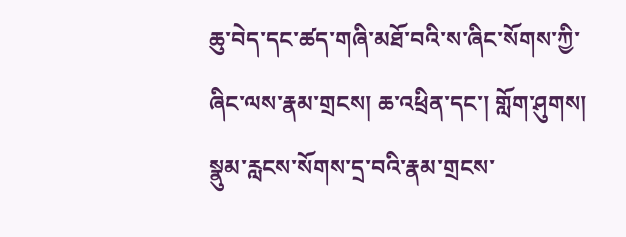ཆུ་བེད་དང་ཚད་གཞི་མཐོ་བའི་ས་ཞིང་སོགས་ཀྱི་ཞིང་ལས་རྣམ་གྲངས། ཆ་འཕྲིན་དང་། གློག་ཤུགས། སྣུམ་རླངས་སོགས་དྲ་བའི་རྣམ་གྲངས་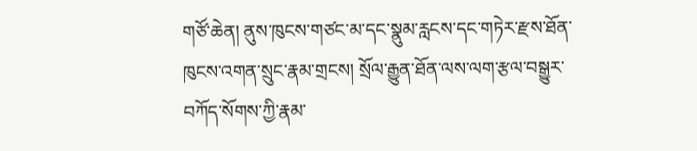གཙོ་ཆེན། ནུས་ཁུངས་གཙང་མ་དང་སྣུམ་རླངས་དང་གཏེར་རྫས་ཐོན་ཁུངས་འགན་སྲུང་རྣམ་གྲངས། སྲོལ་རྒྱུན་ཐོན་ལས་ལག་རྩལ་བསྒྱུར་བཀོད་སོགས་ཀྱི་རྣམ་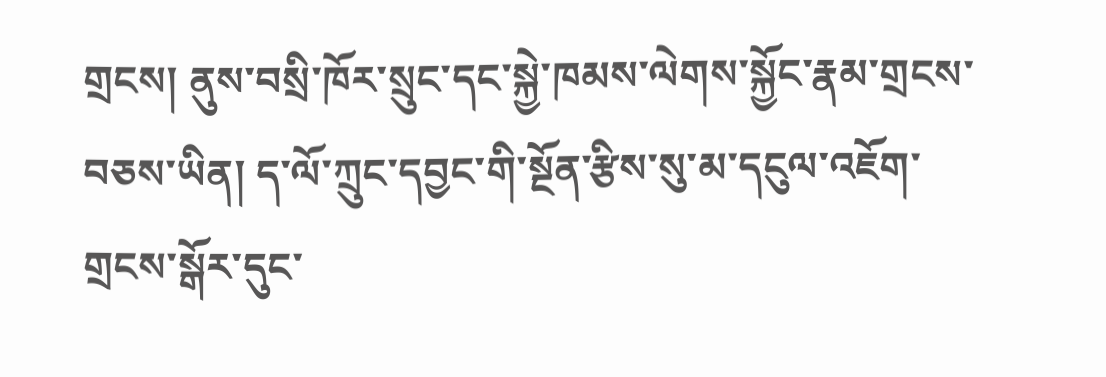གྲངས། ནུས་བསྲི་ཁོར་སྲུང་དང་སྐྱེ་ཁམས་ལེགས་སྐྱོང་རྣམ་གྲངས་བཅས་ཡིན། ད་ལོ་ཀྲུང་དབྱང་གི་སྔོན་རྩིས་སུ་མ་དངུལ་འཇོག་གྲངས་སྒོར་དུང་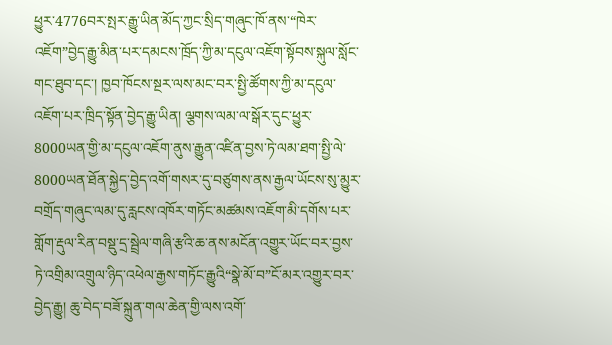ཕྱུར་4776བར་སྤར་རྒྱུ་ཡིན་མོད་ཀྱང་སྲིད་གཞུང་ཁོ་ནས་“ཁེར་འཇོག”བྱེད་རྒྱུ་མིན་པར་དམངས་ཁྲོད་ཀྱི་མ་དངུལ་འཇོག་སྟོབས་སྐུལ་སློང་གང་ཐུབ་དང་། ཁྱབ་ཁོངས་སྔར་ལས་མང་བར་སྤྱི་ཚོགས་ཀྱི་མ་དངུལ་འཇོག་པར་ཁྲིད་སྟོན་བྱེད་རྒྱུ་ཡིན། ལྕགས་ལམ་ལ་སྒོར་དུང་ཕྱུར་8000ཡན་གྱི་མ་དངུལ་འཇོག་ནུས་རྒྱུན་འཛིན་བྱས་ཏེ་ལམ་ཐག་སྤྱི་ལེ་8000ཡན་ཐོན་སྐྱེད་བྱེད་འགོ་གསར་དུ་བཙུགས་ནས་རྒྱལ་ཡོངས་སུ་མྱུར་བགྲོད་གཞུང་ལམ་དུ་རླངས་འཁོར་གཏོང་མཚམས་འཇོག་མི་དགོས་པར་གློག་རྡུལ་རིན་བསྡུ་དྲ་སྦྲེལ་གཞི་རྩའི་ཆ་ནས་མངོན་འགྱུར་ཡོང་བར་བྱས་ཏེ་འགྲིམ་འགྲུལ་ཉིད་འཕེལ་རྒྱས་གཏོང་རྒྱུའི“སྣེ་མོ་བ”ངོ་མར་འགྱུར་བར་བྱེད་རྒྱུ། ཆུ་བེད་བཟོ་སྐྲུན་གལ་ཆེན་གྱི་ལས་འགོ་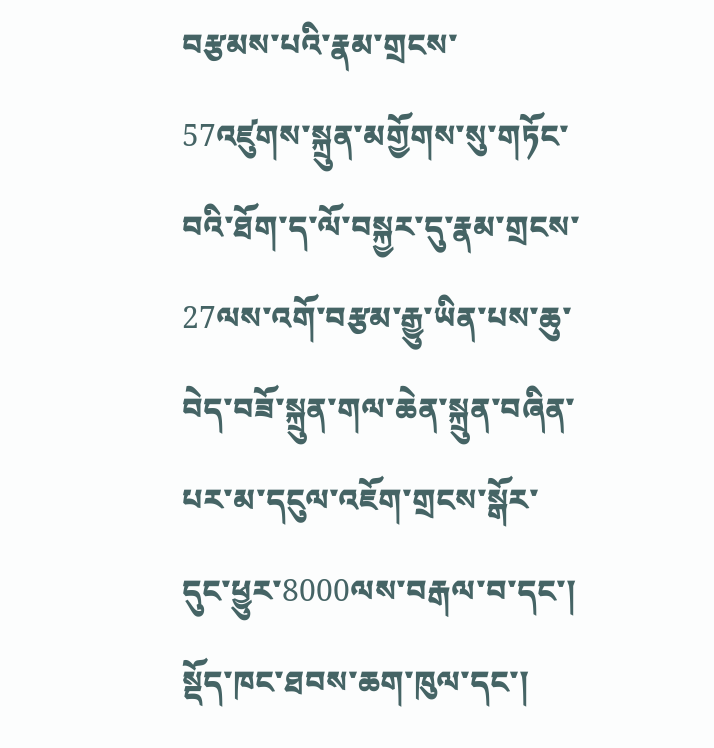བརྩམས་པའི་རྣམ་གྲངས་57འཛུགས་སྐྲུན་མགྱོགས་སུ་གཏོང་བའི་ཐོག་ད་ལོ་བསྐྱར་དུ་རྣམ་གྲངས་27ལས་འགོ་བརྩམ་རྒྱུ་ཡིན་པས་ཆུ་བེད་བཟོ་སྐྲུན་གལ་ཆེན་སྐྲུན་བཞིན་པར་མ་དངུལ་འཇོག་གྲངས་སྒོར་དུང་ཕྱུར་8000ལས་བརྒལ་བ་དང་། སྡོད་ཁང་ཐབས་ཆག་ཁུལ་དང་།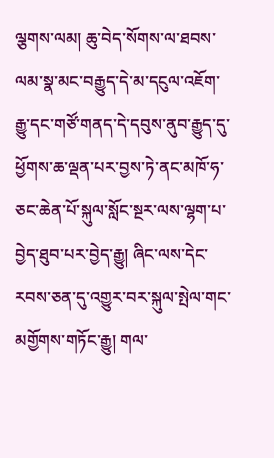ལྕགས་ལམ། ཆུ་བེད་སོགས་ལ་ཐབས་ལམ་སྣ་མང་བརྒྱུད་དེ་མ་དངུལ་འཇོག་རྒྱུ་དང་གཙོ་གནད་དེ་དབུས་ནུབ་རྒྱུད་དུ་ཕྱོགས་ཆ་ལྡན་པར་བྱས་ཏེ་ནང་མཁོ་ཧ་ཅང་ཆེན་པོ་སྐུལ་སློང་སྔར་ལས་ལྷག་པ་བྱེད་ཐུབ་པར་བྱེད་རྒྱུ། ཞིང་ལས་དེང་རབས་ཅན་དུ་འགྱུར་བར་སྐུལ་སྤེལ་གང་མགྱོགས་གཏོང་རྒྱུ། གལ་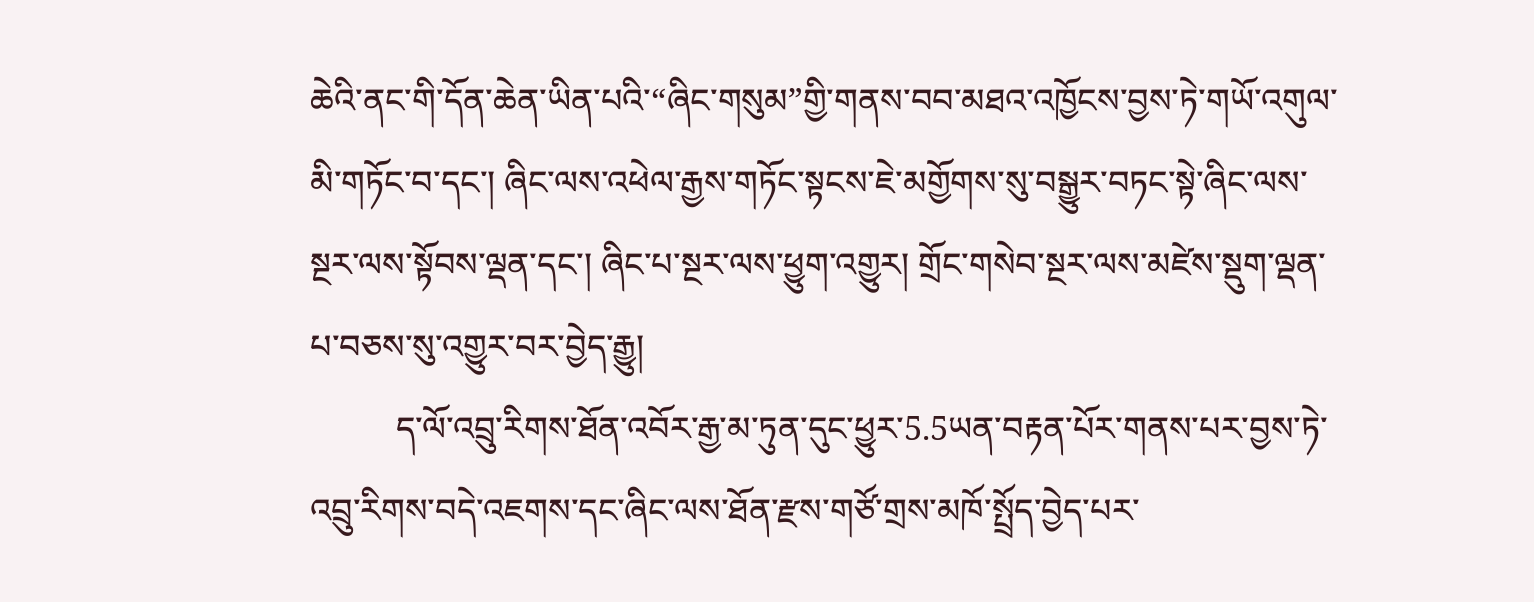ཆེའི་ནང་གི་དོན་ཆེན་ཡིན་པའི་“ཞིང་གསུམ”གྱི་གནས་བབ་མཐའ་འཁྱོངས་བྱས་ཏེ་གཡོ་འགུལ་མི་གཏོང་བ་དང་། ཞིང་ལས་འཕེལ་རྒྱས་གཏོང་སྟངས་ཇེ་མགྱོགས་སུ་བསྒྱུར་བཏང་སྟེ་ཞིང་ལས་སྔར་ལས་སྟོབས་ལྡན་དང་། ཞིང་པ་སྔར་ལས་ཕྱུག་འགྱུར། གྲོང་གསེབ་སྔར་ལས་མཛེས་སྡུག་ལྡན་པ་བཅས་སུ་འགྱུར་བར་བྱེད་རྒྱུ།
          ད་ལོ་འབྲུ་རིགས་ཐོན་འབོར་རྒྱ་མ་ཏུན་དུང་ཕྱུར་5.5ཡན་བརྟན་པོར་གནས་པར་བྱས་ཏེ་འབྲུ་རིགས་བདེ་འཇགས་དང་ཞིང་ལས་ཐོན་རྫས་གཙོ་གྲས་མཁོ་སྤྲོད་བྱེད་པར་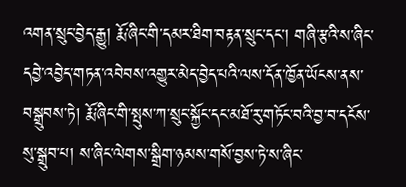འགན་སྲུང་བྱེད་རྒྱུ། རྨོ་ཞིང་གི་དམར་ཐིག་བརྟན་སྲུང་དང་། གཞི་རྩའི་ས་ཞིང་དབྱེ་འབྱེད་གཏན་འབེབས་འགྱུར་མེད་བྱེད་པའི་ལས་དོན་ཁྱོན་ཡོངས་ནས་བསྒྲུབས་ཏེ། རྨོ་ཞིང་གི་སྤུས་ཀ་སྲུང་སྐྱོང་དང་མཐོ་རུ་གཏོང་བའི་བྱ་བ་དངོས་སུ་སྒྲུབ་པ། ས་ཞིང་ལེགས་སྒྲིག་ཉམས་གསོ་བྱས་ཏེ་ས་ཞིང་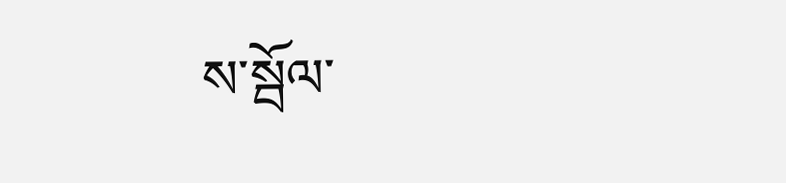ས་སྦོལ་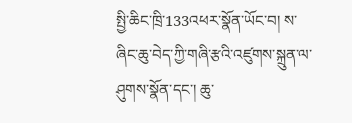སྤྱི་ཆིང་ཁྲི་133འཕར་སྣོན་ཡོང་བ། ས་ཞིང་ཆུ་བེད་ཀྱི་གཞི་རྩའི་འཛུགས་སྐྲུན་ལ་ཤུགས་སྣོན་དང་། ཆུ་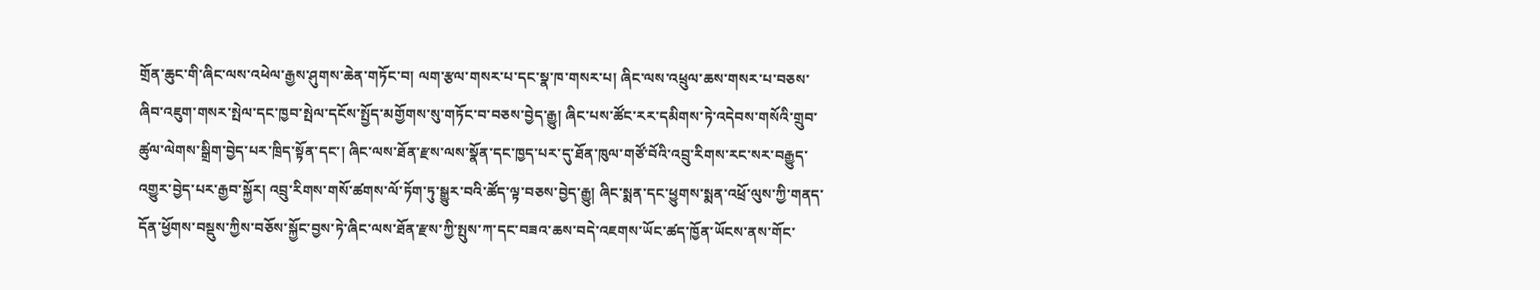གྲོན་ཆུང་གི་ཞིང་ལས་འཕེལ་རྒྱས་ཤུགས་ཆེན་གཏོང་བ། ལག་རྩལ་གསར་པ་དང་སྣ་ཁ་གསར་པ། ཞིང་ལས་འཕྲུལ་ཆས་གསར་པ་བཅས་ཞིབ་འཇུག་གསར་སྤེལ་དང་ཁྱབ་སྤེལ་དངོས་སྤྱོད་མགྱོགས་སུ་གཏོང་བ་བཅས་བྱེད་རྒྱུ། ཞིང་པས་ཚོང་རར་དམིགས་ཏེ་འདེབས་གསོའི་གྲུབ་ཚུལ་ལེགས་སྒྲིག་བྱེད་པར་ཁྲིད་སྟོན་དང་། ཞིང་ལས་ཐོན་རྫས་ལས་སྣོན་དང་ཁྱད་པར་དུ་ཐོན་ཁུལ་གཙོ་བོའི་འབྲུ་རིགས་རང་སར་བརྒྱུད་འགྱུར་བྱེད་པར་རྒྱབ་སྐྱོར། འབྲུ་རིགས་གསོ་ཚགས་ལོ་ཏོག་ཏུ་སྒྱུར་བའི་ཚོད་ལྟ་བཅས་བྱེད་རྒྱུ། ཞིང་སྨན་དང་ཕྱུགས་སྨན་འཕྲོ་ལུས་ཀྱི་གནད་དོན་ཕྱོགས་བསྡུས་ཀྱིས་བཅོས་སྐྱོང་བྱས་ཏེ་ཞིང་ལས་ཐོན་རྫས་ཀྱི་སྤུས་ཀ་དང་བཟའ་ཆས་བདེ་འཇགས་ཡོང་ཚད་ཁྱོན་ཡོངས་ནས་གོང་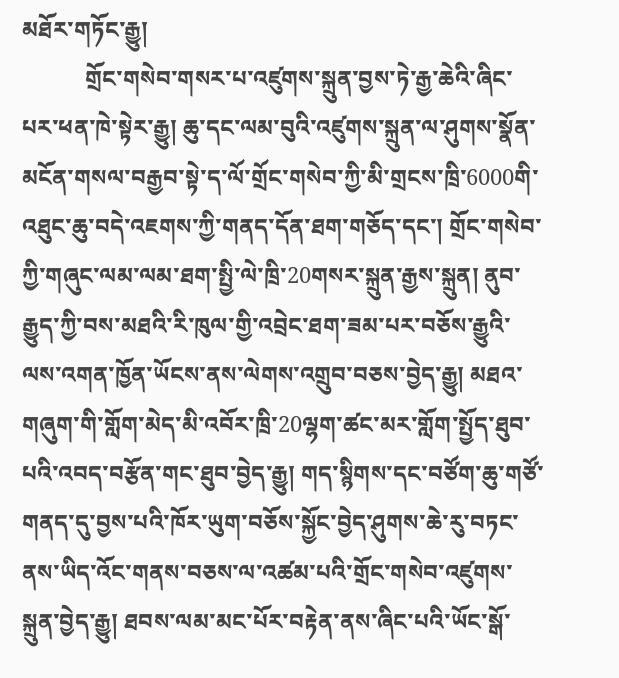མཐོར་གཏོང་རྒྱུ།
           གྲོང་གསེབ་གསར་པ་འཛུགས་སྐྲུན་བྱས་ཏེ་རྒྱ་ཆེའི་ཞིང་པར་ཕན་ཁེ་སྟེར་རྒྱུ། ཆུ་དང་ལམ་བུའི་འཛུགས་སྐྲུན་ལ་ཤུགས་སྣོན་མངོན་གསལ་བརྒྱབ་སྟེ་ད་ལོ་གྲོང་གསེབ་ཀྱི་མི་གྲངས་ཁྲི་6000གི་འཐུང་ཆུ་བདེ་འཇགས་ཀྱི་གནད་དོན་ཐག་གཅོད་དང་། གྲོང་གསེབ་ཀྱི་གཞུང་ལམ་ལམ་ཐག་སྤྱི་ལེ་ཁྲི་20གསར་སྐྲུན་རྒྱས་སྐྲུན། ནུབ་རྒྱུད་ཀྱི་བས་མཐའི་རི་ཁུལ་གྱི་འབྲེང་ཐག་ཟམ་པར་བཅོས་རྒྱུའི་ལས་འགན་ཁྱོན་ཡོངས་ནས་ལེགས་འགྲུབ་བཅས་བྱེད་རྒྱུ། མཐའ་གཞུག་གི་གློག་མེད་མི་འབོར་ཁྲི་20ལྷག་ཚང་མར་གློག་སྤྱོད་ཐུབ་པའི་འབད་བརྩོན་གང་ཐུབ་བྱེད་རྒྱུ། གད་སྙིགས་དང་བཙོག་ཆུ་གཙོ་གནད་དུ་བྱས་པའི་ཁོར་ཡུག་བཅོས་སྐྱོང་བྱེད་ཤུགས་ཆེ་རུ་བཏང་ནས་ཡིད་འོང་གནས་བཅས་ལ་འཚམ་པའི་གྲོང་གསེབ་འཛུགས་སྐྲུན་བྱེད་རྒྱུ། ཐབས་ལམ་མང་པོར་བརྟེན་ནས་ཞིང་པའི་ཡོང་སྒོ་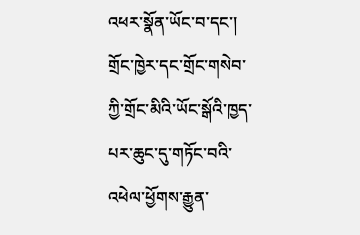འཕར་སྣོན་ཡོང་བ་དང་། གྲོང་ཁྱེར་དང་གྲོང་གསེབ་ཀྱི་གྲོང་མིའི་ཡོང་སྒོའི་ཁྱད་པར་ཆུང་དུ་གཏོང་བའི་འཕེལ་ཕྱོགས་རྒྱུན་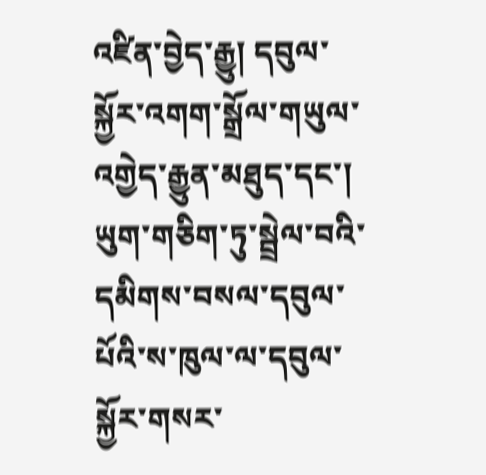འཛིན་བྱེད་རྒྱུ། དབུལ་སྐྱོར་འགག་སྒྲོལ་གཡུལ་འགྱེད་རྒྱུན་མཐུད་དང་། ཡུག་གཅིག་ཏུ་སྦྲེལ་བའི་དམིགས་བསལ་དབུལ་པོའི་ས་ཁུལ་ལ་དབུལ་སྐྱོར་གསར་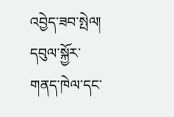འབྱེད་ཟབ་སྤེལ། དབུལ་སྐྱོར་གནད་ཁེལ་དང་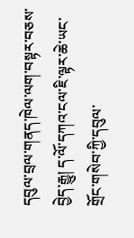དབུལ་བྲལ་གནད་ཁེལ་ལག་བསྟར་བཅས་བྱེད་རྒྱུ། ད་ལོ་དཀའ་ངལ་ཇི་ལྟར་ཆེ་ཡང་གྲོང་གསེབ་ཀྱི་དབུལ་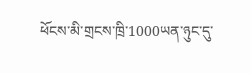ཕོངས་མི་གྲངས་ཁྲི་1000ཡན་ཉུང་དུ་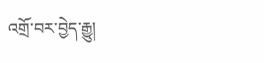འགྲོ་བར་བྱེད་རྒྱུ།